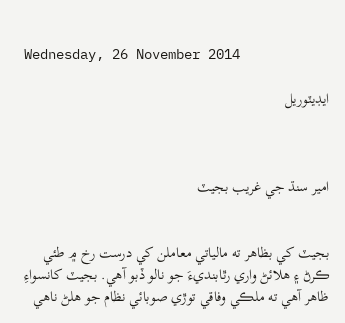Wednesday, 26 November 2014

ايڊيٽوريل



امير سنڌ جي غريب بجيٽ


بجيٽ کي بظاهر ته مالياتي معاملن کي درست رخ ۾ طئي ڪرڻ ۽ هلائڻ واري رٿابنديءَ جو نالو ڏبو آهي. بجيٽ کانسواءِ ظاهر آهي ته ملڪي وفاقي توڙي صوبائي نظام جو هلڻ ناهي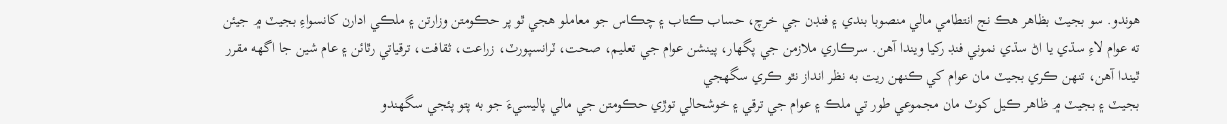هوندو. سو بجيٽ بظاهر هڪ نج انتطامي مالي منصوبا بندي ۽ فنڊن جي خرچ، حساب ڪتاب ۽ چڪاس جو معاملو هجي ٿو پر حڪومتن وزارتن ۽ ملڪي ادارن کانسواءِ بجيٽ ۾ جيئن ته عوام لاءِ سڌي يا اڻ سڌي نموني فنڊ رکيا ويندا آهن. سرڪاري ملازمن جي پگهار، پينشن عوام جي تعليم، صحت، ٽرانسپورٽ، زراعت، ثقافت، ترقياتي رٿائن ۽ عام شين جا اگهه مقرر ٿيندا آهن، تنهن ڪري بجيٽ مان عوام کي ڪنهن ريت به نظر انداز نٿو ڪري سگهجي
بجيٽ ۽ بجيٽ ۾ ظاهر ڪيل کوٽ مان مجموعي طور تي ملڪ ۽ عوام جي ترقي ۽ خوشحالي توڙي حڪومتن جي مالي پاليسيءَ جو به پتو پئجي سگهندو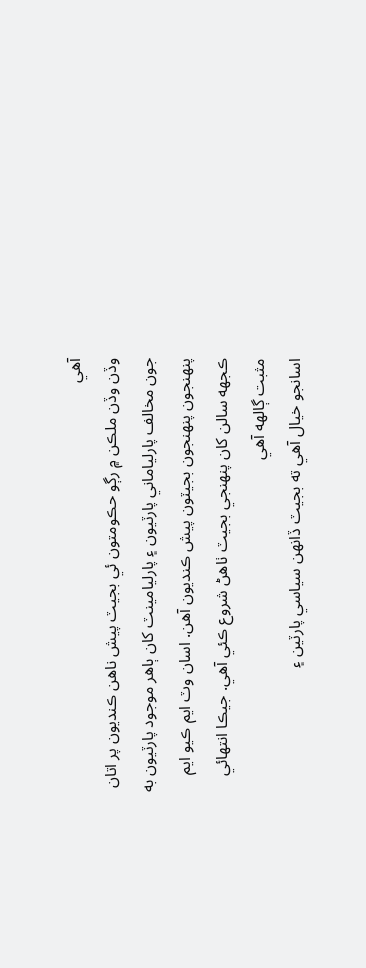آهي
وڏن وڏن ملڪن ۾ رڳو حڪومتون ئي بجيٽ پيش ناهن ڪنديون پر اتان جون مخالف پارلياماني پارٽيون ۽ پارليامينٽ کان ٻاهر موجود پارٽيون به پنهنجون پنهنجون بجيٽون پيش ڪنديون آهن. اسان وٽ ايم ڪيو ايم ڪجهه سالن کان پنهنجي بجيٽ ٺاهڻ شروع ڪئي آهي. جيڪا انتهائي مثبت ڳالهه آهي
اسانجو خيال آهي ته بجيٽ ڏانهن سياسي پارٽين ۽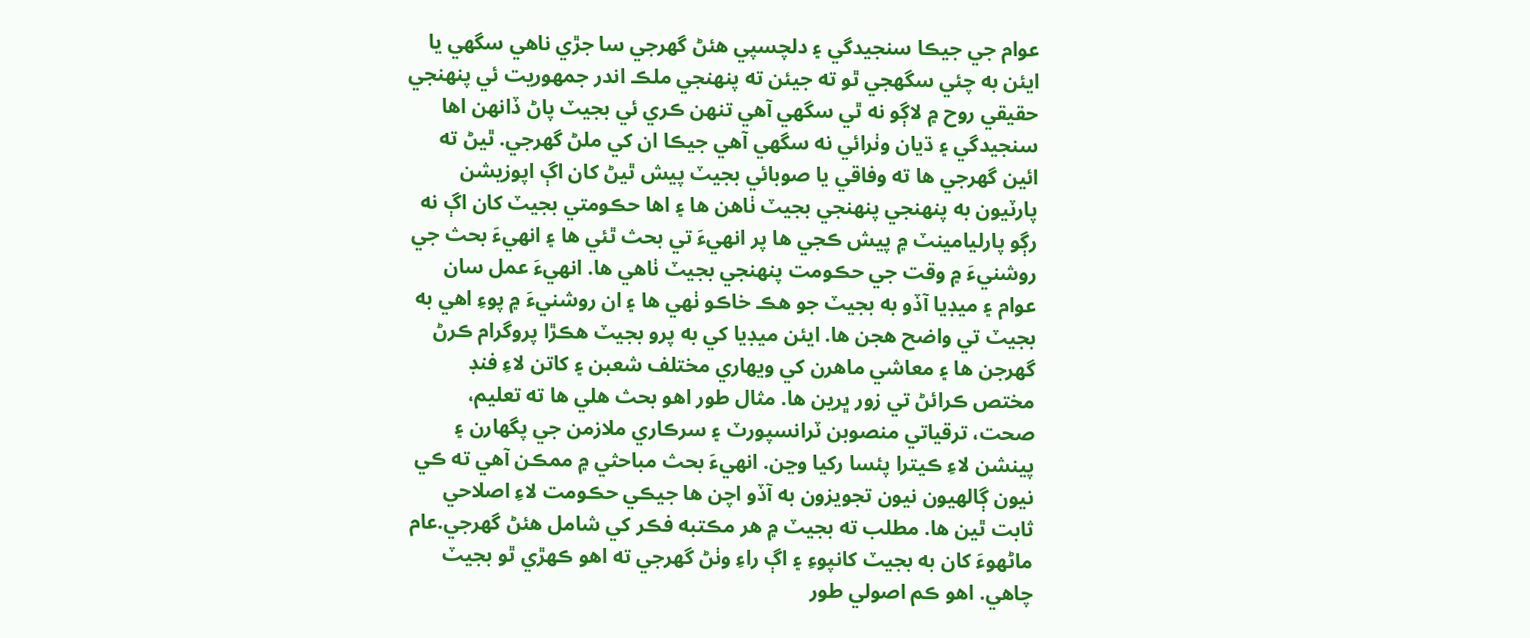عوام جي جيڪا سنجيدگي ۽ دلچسپي هئڻ گهرجي سا جڙي ناهي سگهي يا ايئن به چئي سگهجي ٿو ته جيئن ته پنهنجي ملڪ اندر جمهوريت ئي پنهنجي حقيقي روح ۾ لاڳو نه ٿي سگهي آهي تنهن ڪري ئي بجيٽ پاڻ ڏانهن اها سنجيدگي ۽ ڌيان وٺرائي نه سگهي آهي جيڪا ان کي ملڻ گهرجي. ٿيڻ ته ائين گهرجي ها ته وفاقي يا صوبائي بجيٽ پيش ٿيڻ کان اڳ اپوزيشن پارٽيون به پنهنجي پنهنجي بجيٽ ٺاهن ها ۽ اها حڪومتي بجيٽ کان اڳ نه رڳو پارليامينٽ ۾ پيش ڪجي ها پر انهيءَ تي بحث ٿئي ها ۽ انهيءَ بحث جي روشنيءَ ۾ وقت جي حڪومت پنهنجي بجيٽ ٺاهي ها. انهيءَ عمل سان عوام ۽ ميڊيا آڏو به بجيٽ جو هڪ خاڪو ٺهي ها ۽ ان روشنيءَ ۾ پوءِ اهي به بجيٽ تي واضح هجن ها. ايئن ميڊيا کي به پرو بجيٽ هڪڙا پروگرام ڪرڻ گهرجن ها ۽ معاشي ماهرن کي ويهاري مختلف شعبن ۽ کاتن لاءِ فنڊ مختص ڪرائڻ تي زور ڀرين ها. مثال طور اهو بحث هلي ها ته تعليم، صحت، ترقياتي منصوبن ٽرانسپورٽ ۽ سرڪاري ملازمن جي پگهارن ۽ پينشن لاءِ ڪيترا پئسا رکيا وڃن. انهيءَ بحث مباحثي ۾ ممڪن آهي ته ڪي نيون ڳالهيون نيون تجويزون به آڏو اچن ها جيڪي حڪومت لاءِ اصلاحي ثابت ٿين ها. مطلب ته بجيٽ ۾ هر مڪتبه فڪر کي شامل هئڻ گهرجي.عام ماڻهوءَ کان به بجيٽ کانپوءِ ۽ اڳ راءِ وٺڻ گهرجي ته اهو ڪهڙي ٿو بجيٽ چاهي. اهو ڪم اصولي طور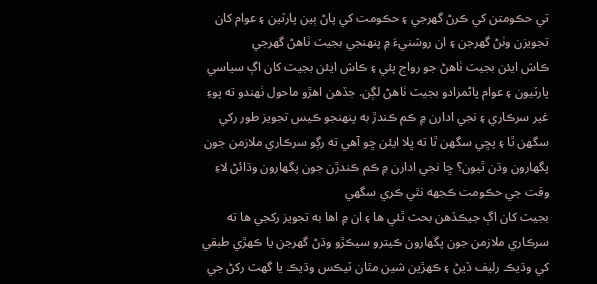تي حڪومتن کي ڪرڻ گهرجي ۽ حڪومت کي پاڻ ٻين پارٽين ۽ عوام کان تجويزن وٺڻ گهرجن ۽ ان روشنيءَ ۾ پنهنجي بجيٽ ٺاهڻ گهرجي
ڪاش ايئن بجيٽ ٺاهڻ جو رواج پئي ۽ ڪاش ايئن بجيٽ کان اڳ سياسي پارٽيون ۽ عوام پاڻمرادو بجيٽ ٺاهڻ لڳن. جڏهن اهڙو ماحول ٺهندو ته پوءِ غير سرڪاري ۽ نجي ادارن ۾ ڪم ڪندڙ به پنهنجو ڪيس تجويز طور رکي سگهن ٿا ۽ پڇي سگهن ٿا ته ڀلا ايئن ڇو آهي ته رڳو سرڪاري ملازمن جون پگهارون وڌن ٿيون؟ ڇا نجي ادارن ۾ ڪم ڪندڙن جون پگهارون وڌائڻ لاءِ وقت جي حڪومت ڪجهه نٿي ڪري سگهي
بجيٽ کان اڳ جيڪڏهن بحث ٿئي ها ۽ ان ۾ اها به تجويز رکجي ها ته سرڪاري ملازمن جون پگهارون ڪيترو سيڪڙو وڌڻ گهرجن يا ڪهڙي طبقي کي وڌيڪ رليف ڏيڻ ۽ ڪهڙين شين مٿان ٽيڪس وڌيڪ يا گهٽ رکڻ جي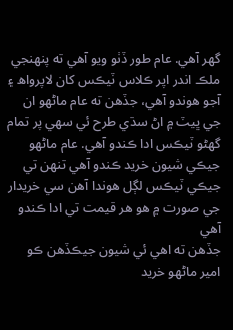گهر آهي. عام طور ڏٺو ويو آهي ته پنهنجي ملڪ اندر اپر ڪلاس ٽيڪس کان لاپرواھ ۽ آجو هوندو آهي، جڏهن ته عام ماڻهو ان جي ڀيٽ ۾ اڻ سڌي طرح ئي سهي پر تمام گهڻو ٽيڪس ادا ڪندو آهي. عام ماڻهو جيڪي شيون خريد ڪندو آهي تنهن تي جيڪي ٽيڪس لڳل هوندا آهن سي خريدار جي صورت ۾ هو هر قيمت تي ادا ڪندو آهي
جڏهن ته اهي ئي شيون جيڪڏهن ڪو امير ماڻهو خريد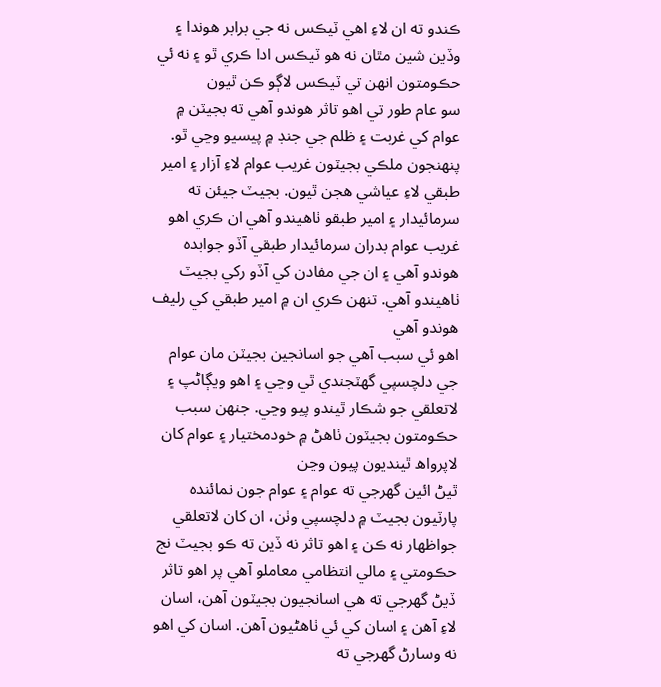ڪندو ته ان لاءِ اهي ٽيڪس نه جي برابر هوندا ۽ وڏين شين مٿان نه هو ٽيڪس ادا ڪري ٿو ۽ نه ئي حڪومتون انهن تي ٽيڪس لاڳو ڪن ٿيون
سو عام طور تي اهو تاثر هوندو آهي ته بجيٽن ۾ عوام کي غربت ۽ ظلم جي جنڊ ۾ پيسيو وڃي ٿو. پنهنجون ملڪي بجيٽون غريب عوام لاءِ آزار ۽ امير طبقي لاءِ عياشي هجن ٿيون. بجيٽ جيئن ته سرمائيدار ۽ امير طبقو ٺاهيندو آهي ان ڪري اهو غريب عوام بدران سرمائيدار طبقي آڏو جوابده هوندو آهي ۽ ان جي مفادن کي آڏو رکي بجيٽ ٺاهيندو آهي. تنهن ڪري ان ۾ امير طبقي کي رليف هوندو آهي
اهو ئي سبب آهي جو اسانجين بجيٽن مان عوام جي دلچسپي گهٽجندي ٿي وڃي ۽ اهو ويڳاڻپ ۽ لاتعلقي جو شڪار ٿيندو پيو وڃي. جنهن سبب حڪومتون بجيٽون ٺاهڻ ۾ خودمختيار ۽ عوام کان لاپرواھ ٿينديون پيون وڃن
ٿيڻ ائين گهرجي ته عوام ۽ عوام جون نمائنده پارٽيون بجيٽ ۾ دلچسپي وٺن، ان کان لاتعلقي جواظهار نه ڪن ۽ اهو تاثر نه ڏين ته ڪو بجيٽ نج حڪومتي ۽ مالي انتظامي معاملو آهي پر اهو تاثر ڏيڻ گهرجي ته هي اسانجيون بجيٽون آهن، اسان لاءِ آهن ۽ اسان کي ئي ٺاهڻيون آهن. اسان کي اهو نه وسارڻ گهرجي ته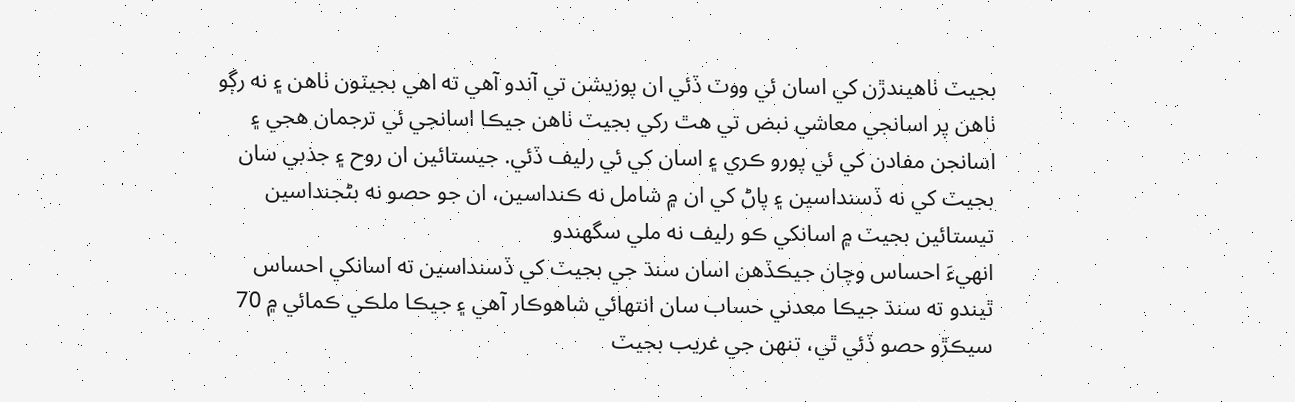بجيٽ ٺاهيندڙن کي اسان ئي ووٽ ڏئي ان پوزيشن تي آندو آهي ته اهي بجيٽون ٺاهن ۽ نه رڳو ٺاهن پر اسانجي معاشي نبض تي هٿ رکي بجيٽ ٺاهن جيڪا اسانجي ئي ترجمان هجي ۽ اسانجن مفادن کي ئي پورو ڪري ۽ اسان کي ئي رليف ڏئي. جيستائين ان روح ۽ جذبي سان بجيٽ کي نه ڏسنداسين ۽ پاڻ کي ان ۾ شامل نه ڪنداسين، ان جو حصو نه بڻجنداسين تيستائين بجيٽ ۾ اسانکي ڪو رليف نه ملي سگهندو
انهيءَ احساس وچان جيڪڏهن اسان سنڌ جي بجيٽ کي ڏسنداسين ته اسانکي احساس ٿيندو ته سنڌ جيڪا معدني حساب سان انتهائي شاهوڪار آهي ۽ جيڪا ملڪي ڪمائي ۾ 70 سيڪڙو حصو ڏئي ٿي، تنهن جي غريب بجيٽ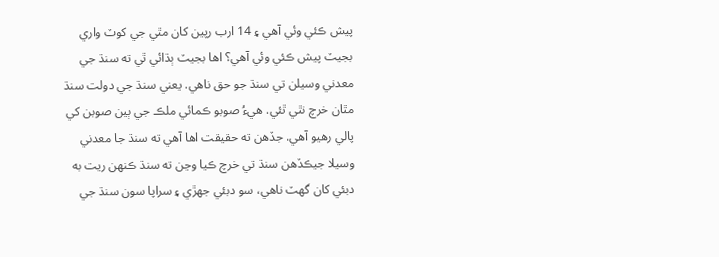پيش ڪئي وئي آهي ۽ 14 ارب رپين کان مٿي جي کوٽ واري بجيٽ پيش ڪئي وئي آهي؟ اها بجيٽ ٻڌائي ٿي ته سنڌ جي معدني وسيلن تي سنڌ جو حق ناهي. يعني سنڌ جي دولت سنڌ مٿان خرچ نٿي ٿئي. هيءُ صوبو ڪمائي ملڪ جي ٻين صوبن کي پالي رهيو آهي. جڏهن ته حقيقت اها آهي ته سنڌ جا معدني وسيلا جيڪڏهن سنڌ تي خرچ ڪيا وڃن ته سنڌ ڪنهن ريت به دبئي کان گهٽ ناهي، سو دبئي جهڙي ۽ سراپا سون سنڌ جي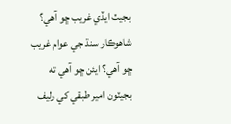بجيٽ ايڏي غريب ڇو آهي؟ شاهوڪار سنڌ جي عوام غريب ڇو آهي؟ ايئن ڇو آهي ته بجيٽون امير طبقي کي رليف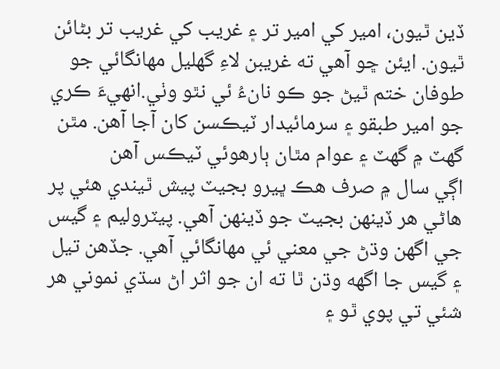ڏين ٿيون، امير کي امير تر ۽ غريب کي غريب تر بڻائن ٿيون. ايئن ڇو آهي ته غريبن لاءِ گهليل مهانگائي جو طوفان ختم ٿيڻ جو ڪو نانءُ ئي نٿو وٺي.انهيءَ ڪري جو امير طبقو ۽ سرمائيدار ٽيڪسن کان آجا آهن. مٿن گهٽ ۾ گهٽ ۽ عوام مٿان ٻارهوئي ٽيڪس آهن
اڳي سال ۾ صرف هڪ ڀيرو بجيٽ پيش ٿيندي هئي پر هاڻي هر ڏينهن بجيٽ جو ڏينهن آهي. پيٽروليم ۽ گيس جي اگهن وڌڻ جي معني ئي مهانگائي آهي. جڏهن تيل ۽ گيس جا اگهه وڌن ٿا ته ان جو اثر اڻ سڌي نموني هر شئي تي پوي ٿو ۽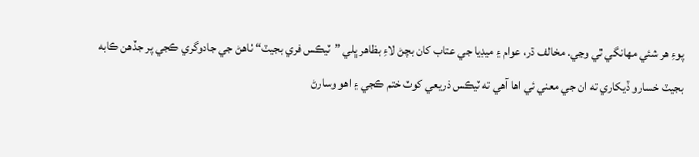پوءِ هر شئي مهانگي ٿي وڃي. مخالف ڌر، عوام ۽ ميڊيا جي عتاب کان بچڻ لاءِ بظاهر ڀلي ”ٽيڪس فري بجيٽ“ ٺاهڻ جي جادوگري ڪجي پر جڏهن ڪابه بجيٽ خسارو ڏيکاري ته ان جي معني ئي اها آهي ته ٽيڪس ذريعي کوٽ ختم ڪجي ۽ اهو وسارڻ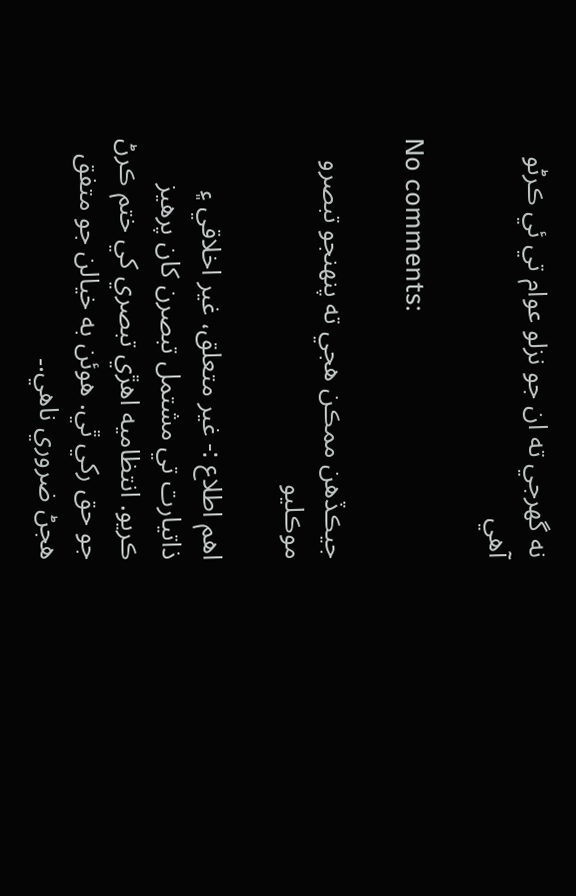نه گهرجي ته ان جو نزلو عوام تي ئي ڪرڻو آهي

No comments:

جيڪڏهن ممڪن هجي ته پنهنجو تبصرو موڪليو

اهم اطلاع :- غير متعلق، غير اخلاقي ۽ ذاتيارت تي مشتمل تبصرن کان پرهيز ڪريو. انتظاميه اهڙي تبصري کي ختم ڪرڻ جو حق رکي ٿي. هوئن به خيالن جو متفق هجڻ ضروري ناهي.۔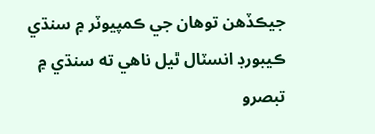جيڪڏهن توهان جي ڪمپيوٽر ۾ سنڌي ڪيبورڊ انسٽال ٿيل ناهي ته سنڌي ۾ تبصرو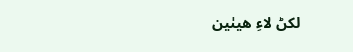لکڻ لاءِ هيٺين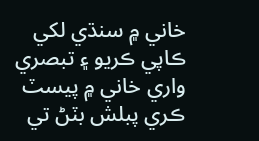خاني ۾ سنڌي لکي ڪاپي ڪريو ۽ تبصري واري خاني ۾ پيسٽ ڪري پبلش بٽڻ تي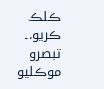ڪلڪ ڪريو.۔
تبصرو موڪليو